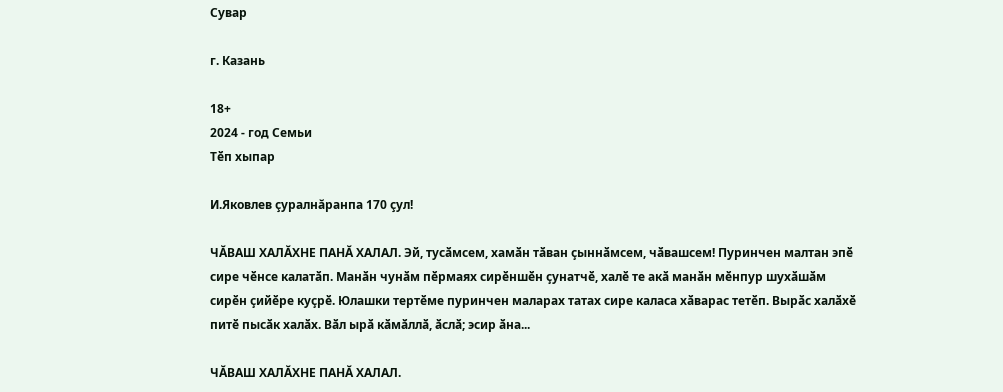Сувар

г. Казань

18+
2024 - год Семьи
Тӗп хыпар

И.Яковлев çуралнăранпа 170 çул!

ЧĂВАШ ХАЛĂХНЕ ПАНĂ ХАЛАЛ. Эй, тусӑмсем, хамӑн тӑван ҫыннӑмсем, чӑвашсем! Пуринчен малтан эпӗ сире чӗнсе калатӑп. Манӑн чунӑм пӗрмаях сирӗншӗн ҫунатчӗ, халӗ те акӑ манӑн мӗнпур шухӑшӑм сирӗн ҫийӗре куҫрӗ. Юлашки тертӗме пуринчен маларах татах сире каласа хӑварас тетӗп. Вырӑс халӑхӗ питӗ пысӑк халӑх. Вӑл ырӑ кӑмӑллӑ, ӑслӑ; эсир ӑна...

ЧĂВАШ ХАЛĂХНЕ ПАНĂ ХАЛАЛ.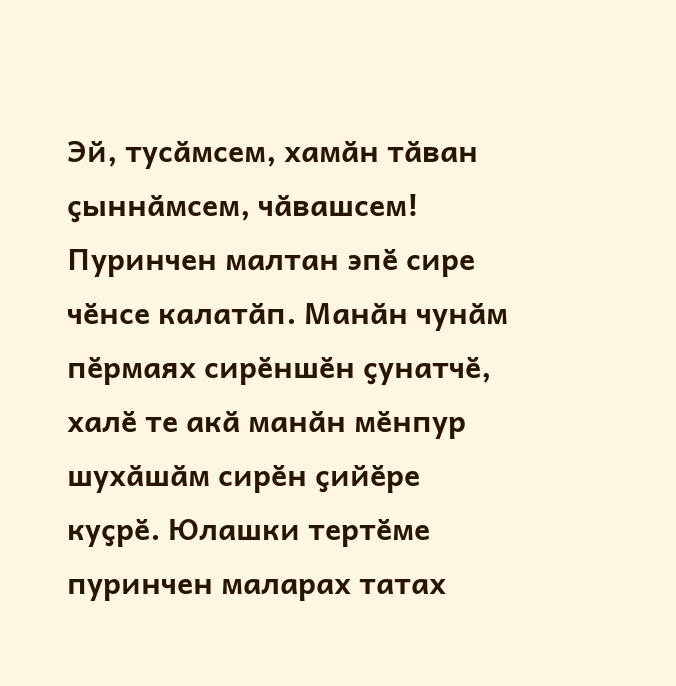Эй, тусӑмсем, хамӑн тӑван ҫыннӑмсем, чӑвашсем! Пуринчен малтан эпӗ сире чӗнсе калатӑп. Манӑн чунӑм пӗрмаях сирӗншӗн ҫунатчӗ, халӗ те акӑ манӑн мӗнпур шухӑшӑм сирӗн ҫийӗре куҫрӗ. Юлашки тертӗме пуринчен маларах татах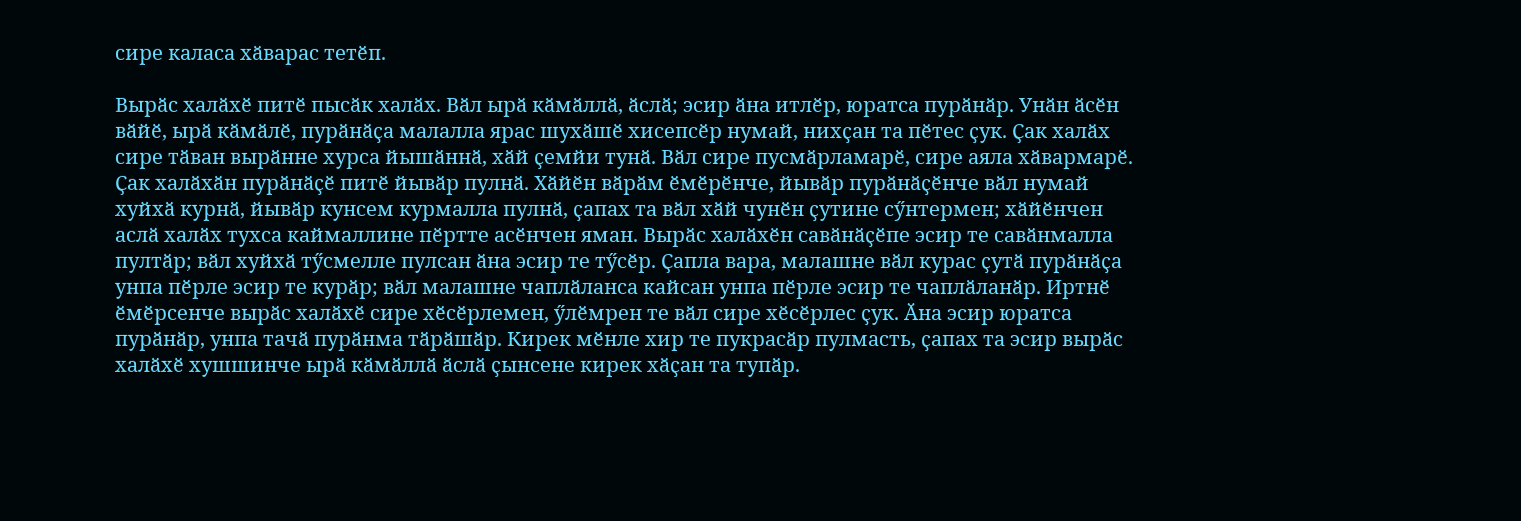сире каласа хӑварас тетӗп.

Вырӑс халӑхӗ питӗ пысӑк халӑх. Вӑл ырӑ кӑмӑллӑ, ӑслӑ; эсир ӑна итлӗр, юратса пурӑнӑр. Унӑн ӑсӗн вӑйӗ, ырӑ кӑмӑлӗ, пурӑнӑҫа малалла ярас шухӑшӗ хисепсӗр нумай, нихҫан та пӗтес ҫук. Ҫак халӑх сире тӑван вырӑнне хурса йышӑннӑ, хӑй ҫемйи тунӑ. Вӑл сире пусмӑрламарӗ, сире аяла хӑвармарӗ. Ҫак халӑхӑн пурӑнӑҫӗ питӗ йывӑр пулнӑ. Хӑйӗн вӑрӑм ӗмӗрӗнче, йывӑр пурӑнӑҫӗнче вӑл нумай хуйхӑ курнӑ, йывӑр кунсем курмалла пулнӑ, ҫапах та вӑл хӑй чунӗн ҫутине сӳнтермен; хӑйӗнчен аслӑ халӑх тухса каймаллине пӗртте асӗнчен яман. Вырӑс халӑхӗн савӑнӑҫӗпе эсир те савӑнмалла пултӑр; вӑл хуйхӑ тӳсмелле пулсан ӑна эсир те тӳсӗр. Ҫапла вара, малашне вӑл курас ҫутӑ пурӑнӑҫа унпа пӗрле эсир те курӑр; вӑл малашне чаплӑланса кайсан унпа пӗрле эсир те чаплӑланӑр. Иртнӗ ӗмӗрсенче вырӑс халӑхӗ сире хӗсӗрлемен, ӳлӗмрен те вӑл сире хӗсӗрлес ҫук. Ӑна эсир юратса пурӑнӑр, унпа тачӑ пурӑнма тӑрӑшӑр. Кирек мӗнле хир те пукрасӑр пулмасть, ҫапах та эсир вырӑс халӑхӗ хушшинче ырӑ кӑмӑллӑ ӑслӑ ҫынсене кирек хӑҫан та тупӑр.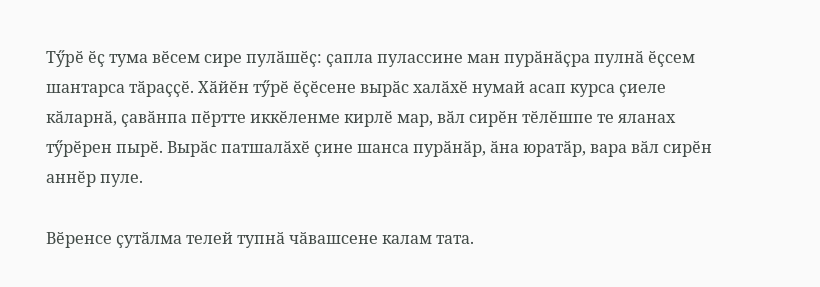Tӳpӗ ӗҫ тума вӗсем сире пулӑшӗҫ: ҫапла пулассине ман пурӑнӑҫра пулнӑ ӗҫсем шантарса тӑраҫҫӗ. Хӑйӗн тӳрӗ ӗҫӗсене вырӑс халӑхӗ нумай асап курса ҫиеле кӑларнӑ, ҫавӑнпа пӗртте иккӗленме кирлӗ мар, вӑл сирӗн тӗлӗшпе те яланах тӳрӗрен пырӗ. Вырӑс патшалӑхӗ ҫине шанса пурӑнӑр, ӑна юратӑр, вара вӑл сирӗн аннӗр пуле.

Вӗренсе ҫутӑлма телей тупнӑ чӑвашсене калам тата.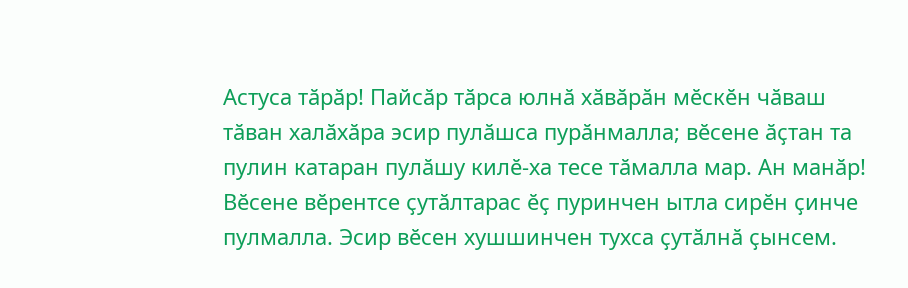Астуса тӑрӑр! Пайсӑр тӑрса юлнӑ хӑвӑрӑн мӗскӗн чӑваш тӑван халӑхӑра эсир пулӑшса пурӑнмалла; вӗсене ӑҫтан та пулин катаран пулӑшу килӗ-ха тесе тӑмалла мар. Ан манӑр! Вӗсене вӗрентсе ҫутӑлтарас ӗҫ пуринчен ытла сирӗн ҫинче пулмалла. Эсир вӗсен хушшинчен тухса ҫутӑлнӑ ҫынсем.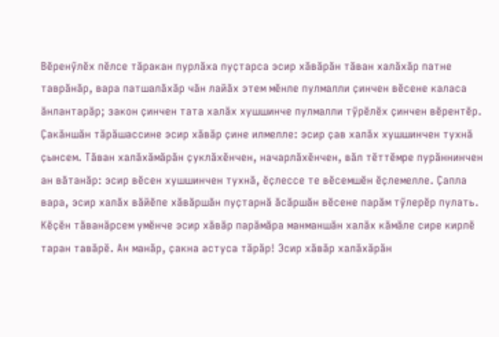Вӗренӳлӗх пӗлсе тӑракан пурлӑха пуҫтарса эсир хӑвӑрӑн тӑван халӑхӑр патне таврӑнӑр, вара патшалӑхӑр чӑн лайӑх этем мӗнле пулмалли ҫинчен вӗсене каласа ӑнлантарӑр; закон ҫинчен тата халӑх хушшинче пулмалли тӳрӗлӗх ҫинчен вӗрентӗр. Ҫакӑншӑн тӑрӑшассине эсир хӑвӑр ҫине илмелле: эсир ҫав халӑх хушшинчен тухнӑ ҫынсем. Тӑван халӑхӑмӑрӑн ҫуклӑхӗнчен, начарлӑхӗнчен, вӑл тӗттӗмре пурӑннинчен ан вӑтанӑр: эсир вӗсен хушшинчен тухнӑ, ӗҫлессе те вӗсемшӗн ӗҫлемелле. Ҫапла вара, эсир халӑх вӑйӗпе хӑвӑршӑн пуҫтарнӑ ӑсӑршӑн вӗсене парӑм тӳлерӗр пулать. Кӗҫӗн тӑванӑрсем умӗнче эсир хӑвӑр парӑмӑра манманшӑн халӑх кӑмӑле сире кирлӗ таран тавӑрӗ. Ан манӑр, ҫакна астуса тӑрӑр! Эсир хӑвӑр халӑхӑрӑн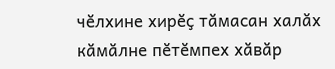чӗлхине хирӗҫ тӑмасан халӑх кӑмӑлне пӗтӗмпех хӑвӑр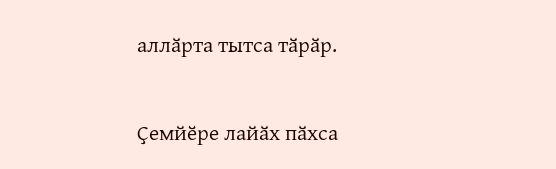аллӑрта тытса тӑрӑр.

Ҫемйӗре лайӑх пӑхса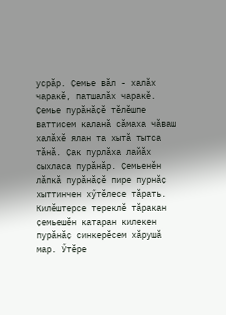усрӑр. Ҫемье вӑл - халӑх чаракӗ, патшалӑх чаракӗ. Ҫемье пурӑнӑҫӗ тӗлӗшпе ваттисем каланӑ сӑмаха чӑваш халӑхӗ ялан та хытӑ тытса тӑнӑ. Ҫак пурлӑха лайӑх сыхласа пурӑнӑр. Ҫемьенӗн лӑпкӑ пурӑнӑҫӗ пире пурнӑҫ хыттинчен хӳтӗлесе тӑрать. Килӗштерсе тереклӗ тӑракан ҫемьешӗн катаран килекен пурӑнӑҫ синкерӗсем хӑрушӑ мар. Ӳтӗре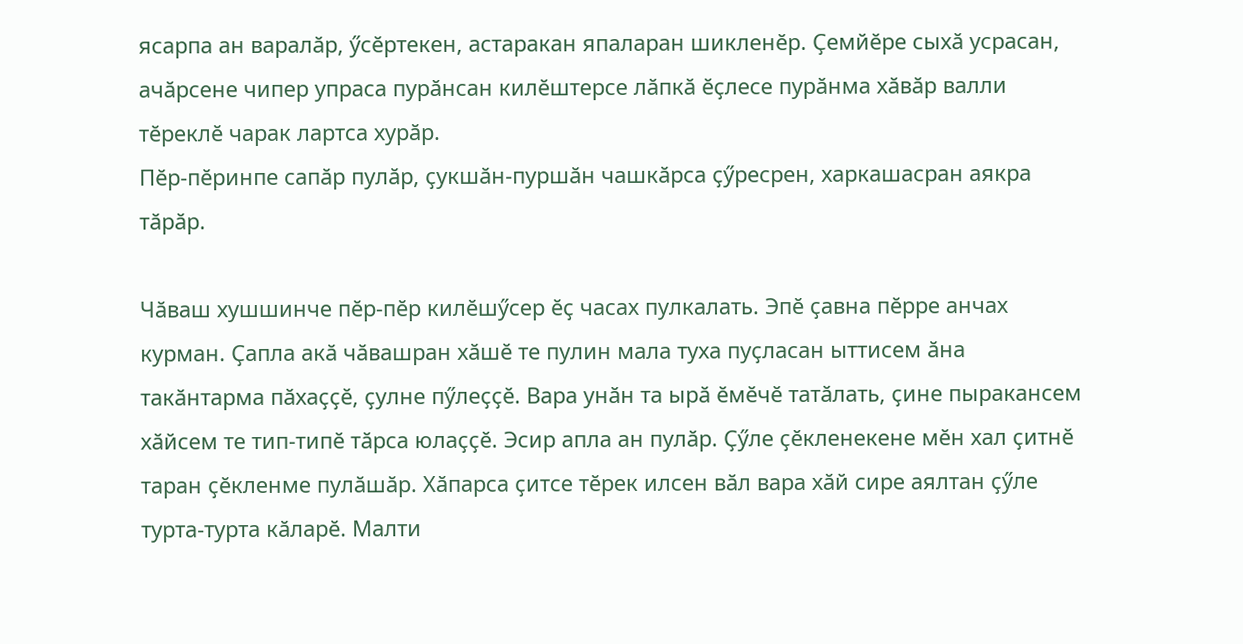ясарпа ан варалӑр, ӳсӗртекен, астаракан япаларан шикленӗр. Ҫемйӗре сыхӑ усрасан, ачӑрсене чипер упраса пурӑнсан килӗштерсе лӑпкӑ ӗҫлесе пурӑнма хӑвӑр валли тӗреклӗ чарак лартса хурӑр.
Пӗр-пӗринпе сапӑр пулӑр, ҫукшӑн-пуршӑн чашкӑрса ҫӳресрен, харкашасран аякра тӑрӑр.

Чӑваш хушшинче пӗр-пӗр килӗшӳсер ӗҫ часах пулкалать. Эпӗ ҫавна пӗрре анчах курман. Ҫапла акӑ чӑвашран хӑшӗ те пулин мала туха пуҫласан ыттисем ӑна такӑнтарма пӑхаҫҫӗ, ҫулне пӳлеҫҫӗ. Вара унӑн та ырӑ ӗмӗчӗ татӑлать, ҫине пыракансем хӑйсем те тип-типӗ тӑрса юлаҫҫӗ. Эсир апла ан пулӑр. Ҫӳле ҫӗкленекене мӗн хал ҫитнӗ таран ҫӗкленме пулӑшӑр. Хӑпарса ҫитсе тӗрек илсен вӑл вара хӑй сире аялтан ҫӳле турта-турта кӑларӗ. Малти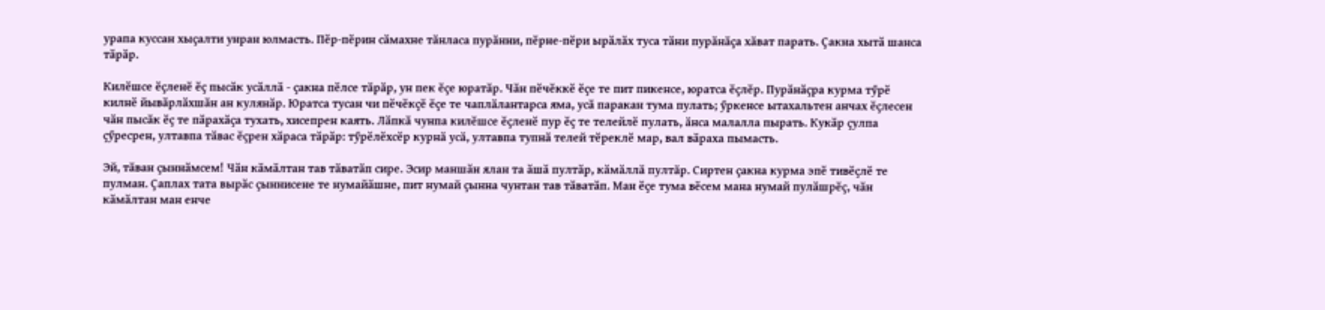урапа куссан хыҫалти унран юлмасть. Пӗр-пӗрин сӑмахне тӑнласа пурӑнни, пӗрне-пӗри ырӑлӑх туса тӑни пурӑнӑҫа хӑват парать. Ҫакна хытӑ шанса тӑрӑр.

Килӗшсе ӗҫленӗ ӗҫ пысӑк усӑллӑ - ҫакна пӗлсе тӑрӑр, ун пек ӗҫе юратӑр. Чӑн пӗчӗккӗ ӗҫе те пит пикенсе, юратса ӗҫлӗр. Пурӑнӑҫра курма тӳрӗ килнӗ йывӑрлӑхшӑн ан кулянӑр. Юратса тусан чи пӗчӗкҫӗ ӗҫе те чаплӑлантарса яма, усӑ паракан тума пулать; ӳркенсе ытахальтен анчах ӗҫлесен чӑн пысӑк ӗҫ те пӑрахӑҫа тухать, хисепрен каять. Лӑпкӑ чунпа килӗшсе ӗҫленӗ пур ӗҫ те телейлӗ пулать, ӑнса малалла пырать. Кукӑр ҫулпа ҫӳресрен, ултавпа тӑвас ӗҫрен хӑраса тӑрӑр: тӳрӗлӗхсӗр курнӑ усӑ, ултавпа тупнӑ телей тӗреклӗ мар, вал вӑраха пымасть.

Эй, тӑван ҫыннӑмсем! Чӑн кӑмӑлтан тав тӑватӑп сире. Эсир маншӑн ялан та ӑшӑ пултӑр, кӑмӑллӑ пултӑр. Сиртен ҫакна курма эпӗ тивӗҫлӗ те пулман. Ҫаплах тата вырӑс ҫыннисене те нумайӑшне, пит нумай ҫынна чунтан тав тӑватӑп. Ман ӗҫе тума вӗсем мана нумай пулӑшрӗҫ, чӑн кӑмӑлтан ман енче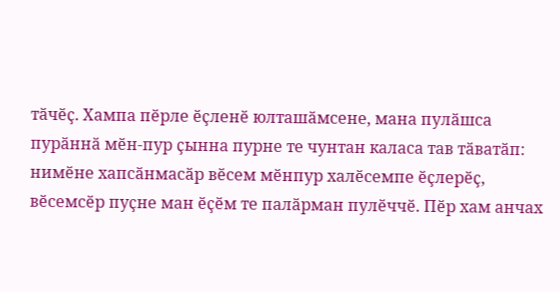тӑчӗҫ. Хампа пӗрле ӗҫленӗ юлташӑмсене, мана пулӑшса пурӑннӑ мӗн-пур ҫынна пурне те чунтан каласа тав тӑватӑп: нимӗне хапсӑнмасӑр вӗсем мӗнпур халӗсемпе ӗҫлерӗҫ, вӗсемсӗр пуҫне ман ӗҫӗм те палӑрман пулӗччӗ. Пӗр хам анчах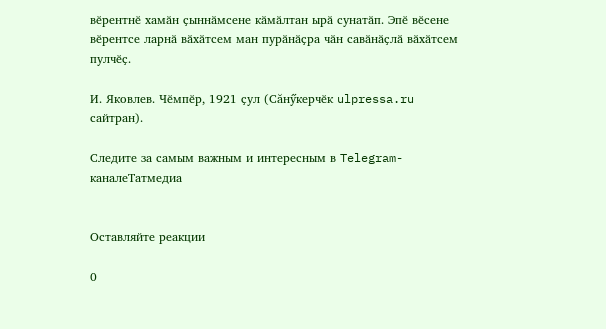вӗрентнӗ хамӑн ҫыннӑмсене кӑмӑлтан ырӑ сунатӑп. Эпӗ вӗсене вӗрентсе ларнӑ вӑхӑтсем ман пурӑнӑҫра чӑн савӑнӑҫлӑ вӑхӑтсем пулчӗҫ.

И. Яковлев. Чӗмпӗр, 1921 ҫул (Сăнӳкерчӗк ulpressa.ru сайтран).

Следите за самым важным и интересным в Telegram-каналеТатмедиа


Оставляйте реакции

0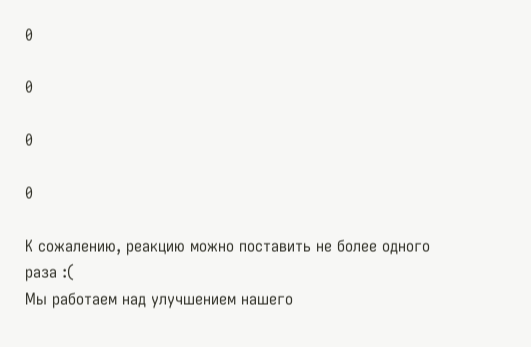0

0

0

0

К сожалению, реакцию можно поставить не более одного раза :(
Мы работаем над улучшением нашего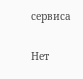сервиса

Нет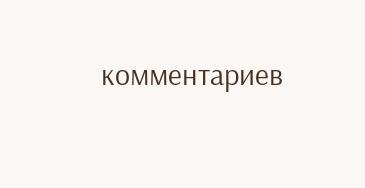комментариев